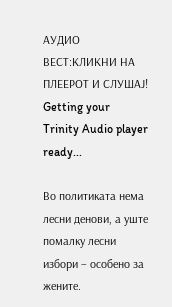АУДИО ВЕСТ:КЛИКНИ НА ПЛЕЕРОТ И СЛУШАЈ!
Getting your Trinity Audio player ready...

Во политиката нема лесни денови, а уште помалку лесни избори – особено за жените.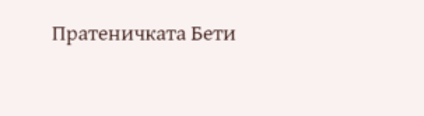Пратеничката Бети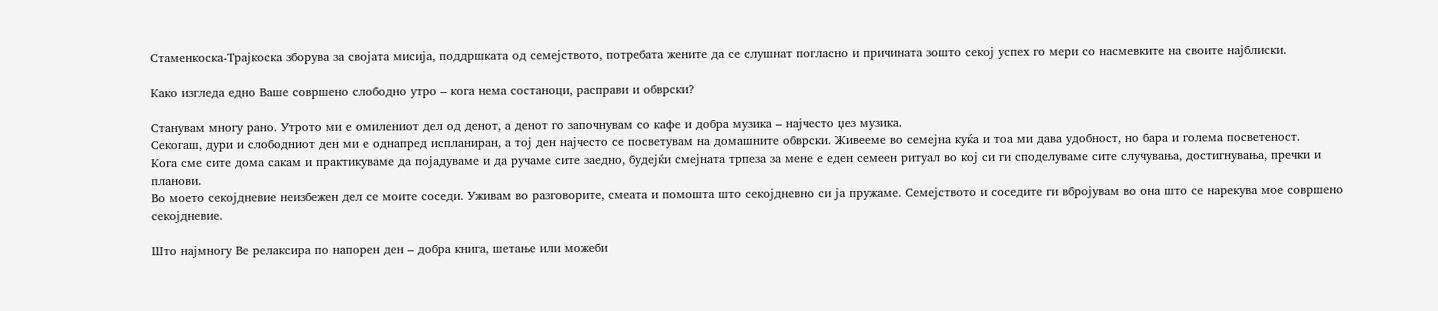Стаменкоска-Трајкоска зборува за својата мисија, поддршката од семејството, потребата жените да се слушнат погласно и причината зошто секој успех го мери со насмевките на своите најблиски.

Како изгледа едно Ваше совршено слободно утро – кога нема состаноци, расправи и обврски?

Станувам многу рано. Утрото ми е омилениот дел од денот, а денот го започнувам со кафе и добра музика – најчесто џез музика.
Секогаш, дури и слободниот ден ми е однапред испланиран, а тој ден најчесто се посветувам на домашните обврски. Живееме во семејна куќа и тоа ми дава удобност, но бара и голема посветеност.
Кога сме сите дома сакам и практикуваме да појадуваме и да ручаме сите заедно, будејќи смејната трпеза за мене е еден семеен ритуал во кој си ги споделуваме сите случувања, достигнувања, пречки и планови.
Во моето секојдневие неизбежен дел се моите соседи. Уживам во разговорите, смеата и помошта што секојдневно си ја пружаме. Семејството и соседите ги вбројувам во она што се нарекува мое совршено секојдневие.

Што најмногу Ве релаксира по напорен ден – добра книга, шетање или можеби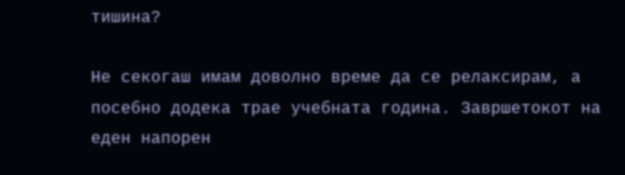тишина?

Не секогаш имам доволно време да се релаксирам, а посебно додека трае учебната година. Завршетокот на еден напорен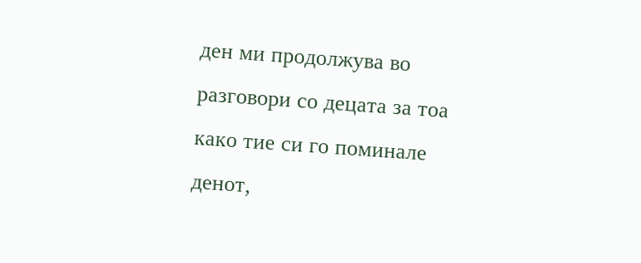ден ми продолжува во разговори со децата за тоа како тие си го поминале денот,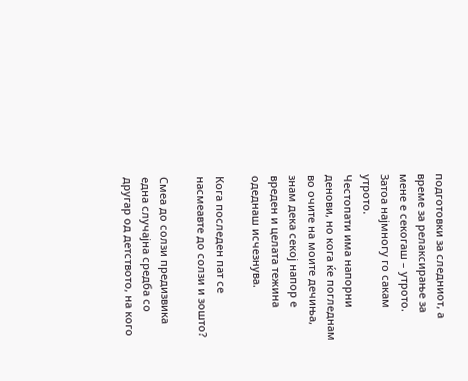подготовки за следниот, а време за релаксирање за мене е секогаш – утрото. Затоа најмногу го сакам утрото.
Честопати има напорни денови, но кога ќе погледнам во очите на моите дечиња, знам дека секој напор е вреден и целата тежина одеднаш исчезнува.

Кога последен пат се насмеавте до солзи и зошто?

Смеа до солзи предизвика една случајна средба со другар од детството, на кого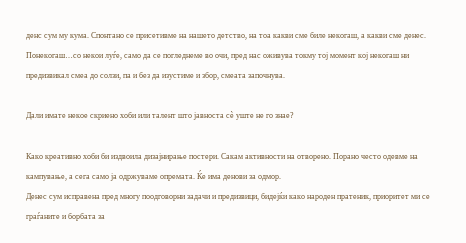денс сум му кума. Спонтано се присетивме на нашето детство, на тоа какви сме биле некогаш, а какви сме денес. Понекогаш…со некои луѓе, само да се погледнеме во очи, пред нас оживува токму тој момент кој некогаш ни предизвикал смеа до солзи, па и без да изустиме и збор, смеата започнува.

Дали имате некое скриено хоби или талент што јавноста сè уште не го знае?

Како креативно хоби би издвоила дизајнирање постери. Сакам активности на отворено. Порано често одевме на кампување, а сега само ја одржуваме опремата. Ќе има денови за одмор.
Денес сум исправена пред многу поодговорни задачи и предизвици, бидејќи како народен пратеник, приоритет ми се граѓаните и борбата за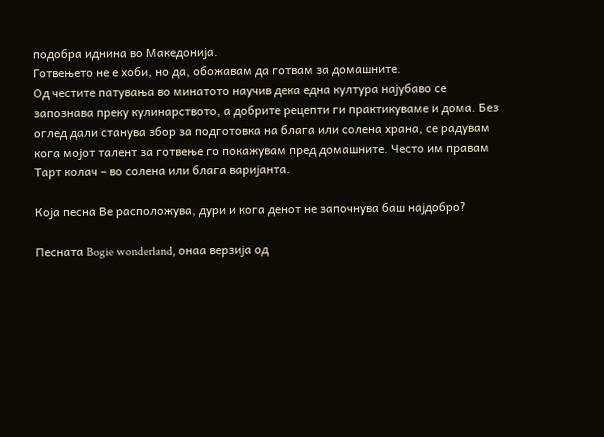подобра иднина во Македонија.
Готвењето не е хоби, но да, обожавам да готвам за домашните.
Од честите патувања во минатото научив дека една култура најубаво се запознава преку кулинарството, а добрите рецепти ги практикуваме и дома. Без оглед дали станува збор за подготовка на блага или солена храна, се радувам кога мојот талент за готвење го покажувам пред домашните. Често им правам Тарт колач – во солена или блага варијанта.

Која песна Ве расположува, дури и кога денот не започнува баш најдобро?

Песната Bogie wonderland, онаа верзија од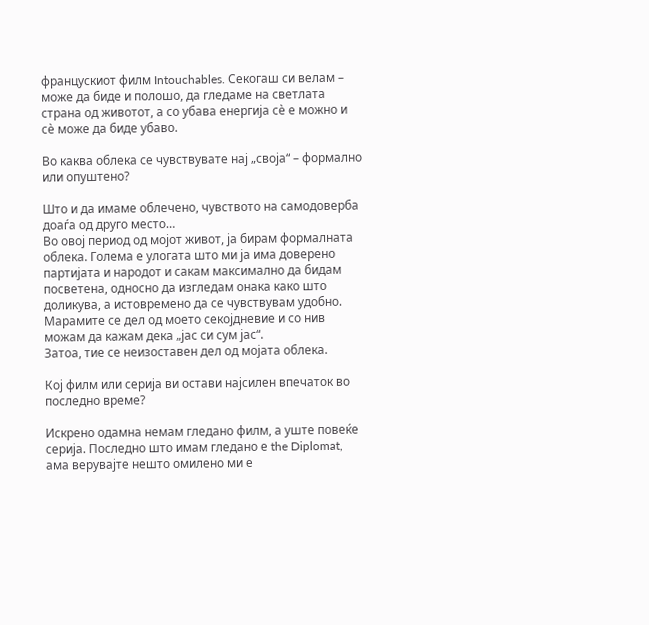францускиот филм Intouchables. Секогаш си велам – може да биде и полошо, да гледаме на светлата страна од животот, а со убава енергија сè е можно и сè може да биде убаво.

Во каква облека се чувствувате нај „своја“ – формално или опуштено?

Што и да имаме облечено, чувството на самодоверба доаѓа од друго место…
Во овој период од мојот живот, ја бирам формалната облека. Голема е улогата што ми ја има доверено партијата и народот и сакам максимално да бидам посветена, односно да изгледам онака како што доликува, а истовремено да се чувствувам удобно.
Марамите се дел од моето секојдневие и со нив можам да кажам дека „јас си сум јас“.
Затоа, тие се неизоставен дел од мојата облека.

Кој филм или серија ви остави најсилен впечаток во последно време?

Искрено одамна немам гледано филм, а уште повеќе серија. Последно што имам гледано е the Diplomat, ама верувајте нешто омилено ми е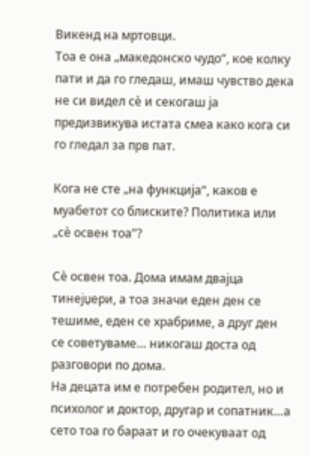Викенд на мртовци.
Тоа е она „македонско чудо“, кое колку пати и да го гледаш, имаш чувство дека не си видел сè и секогаш ја предизвикува истата смеа како кога си го гледал за прв пат.

Кога не сте „на функција“, каков е муабетот со блиските? Политика или „сè освен тоа”?

Сè освен тоа. Дома имам двајца тинејџери, а тоа значи еден ден се тешиме, еден се храбриме, а друг ден се советуваме… никогаш доста од разговори по дома.
На децата им е потребен родител, но и психолог и доктор, другар и сопатник…а сето тоа го бараат и го очекуваат од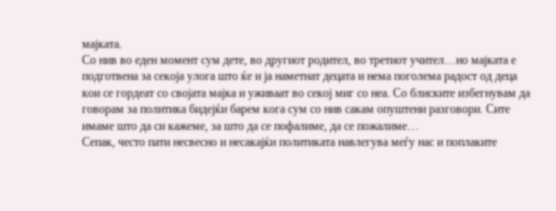мајката.
Со нив во еден момент сум дете, во другиот родител, во третиот учител…но мајката е подготвена за секоја улога што ќе и ја наметнат децата и нема поголема радост од деца кои се гордеат со својата мајка и уживаат во секој миг со неа. Со блиските избегнувам да говорам за политика бидејќи барем кога сум со нив сакам опуштени разговори. Сите имаме што да си кажеме, за што да се пофалиме, да се пожалиме…
Сепак, често пати несвесно и несакајќи политиката навлегува меѓу нас и поплаките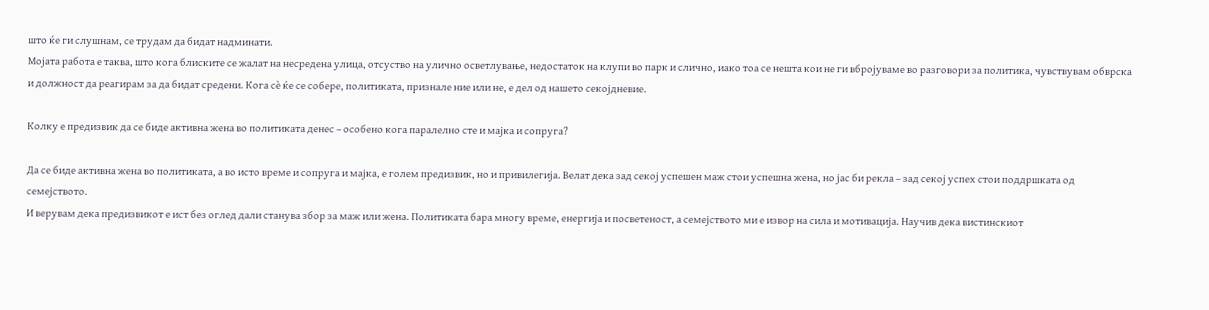што ќе ги слушнам, се трудам да бидат надминати.
Мојата работа е таква, што кога блиските се жалат на несредена улица, отсуство на улично осветлување, недостаток на клупи во парк и слично, иако тоа се нешта кои не ги вбројуваме во разговори за политика, чувствувам обврска и должност да реагирам за да бидат средени. Кога сè ќе се собере, политиката, признале ние или не, е дел од нашето секојдневие.

Колку е предизвик да се биде активна жена во политиката денес – особено кога паралелно сте и мајка и сопруга?

Да се биде активна жена во политиката, а во исто време и сопруга и мајка, е голем предизвик, но и привилегија. Велат дека зад секој успешен маж стои успешна жена, но јас би рекла – зад секој успех стои поддршката од семејството.
И верувам дека предизвикот е ист без оглед дали станува збор за маж или жена. Политиката бара многу време, енергија и посветеност, а семејството ми е извор на сила и мотивација. Научив дека вистинскиот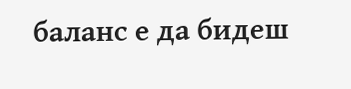баланс е да бидеш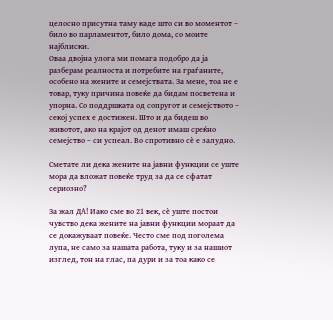целосно присутна таму каде што си во моментот – било во парламентот, било дома, со моите најблиски.
Оваа двојна улога ми помага подобро да ја разберам реалноста и потребите на граѓаните, особено на жените и семејствата. За мене, тоа не е товар, туку причина повеќе да бидам посветена и упорна. Со поддршката од сопругот и семејството – секој успех е достижен. Што и да бидеш во животот, ако на крајот од денот имаш среќно семејство – си успеал. Во спротивно сè е залудно.

Сметате ли дека жените на јавни функции се уште мора да вложат повеќе труд за да се сфатат сериозно?

За жал ДА! Иако сме во 21 век, сè уште постои чувство дека жените на јавни функции мораат да се докажуваат повеќе. Често сме под поголема лупа, не само за нашата работа, туку и за нашиот изглед, тон на глас, па дури и за тоа како се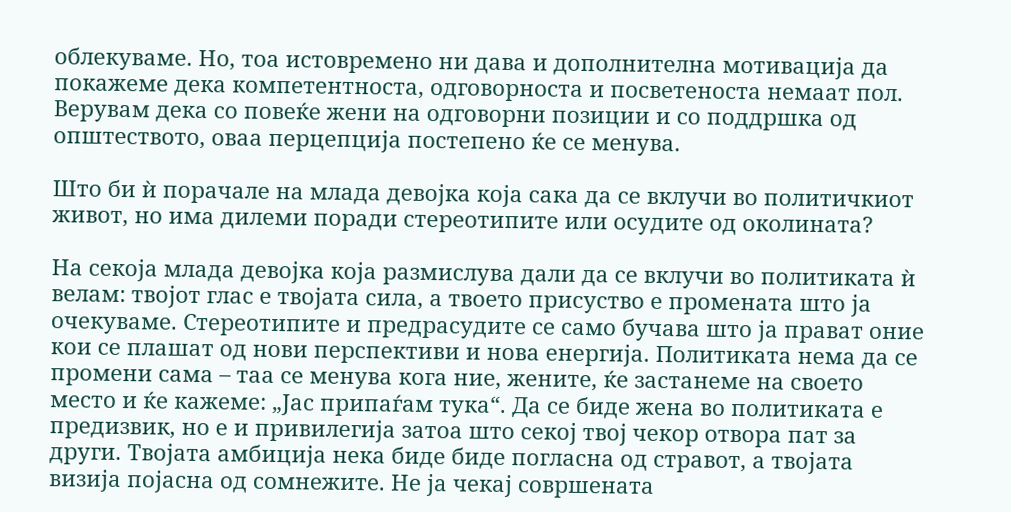облекуваме. Но, тоа истовремено ни дава и дополнителна мотивација да покажеме дека компетентноста, одговорноста и посветеноста немаат пол. Верувам дека со повеќе жени на одговорни позиции и со поддршка од општеството, оваа перцепција постепено ќе се менува.

Што би ѝ порачале на млада девојка која сака да се вклучи во политичкиот живот, но има дилеми поради стереотипите или осудите од околината?

На секоја млада девојка која размислува дали да се вклучи во политиката ѝ велам: твојот глас е твојата сила, а твоето присуство е промената што ја очекуваме. Стереотипите и предрасудите се само бучава што ја прават оние кои се плашат од нови перспективи и нова енергија. Политиката нема да се промени сама – таа се менува кога ние, жените, ќе застанеме на своето место и ќе кажеме: „Јас припаѓам тука“. Да се биде жена во политиката е предизвик, но е и привилегија затоа што секој твој чекор отвора пат за други. Твојата амбиција нека биде биде погласна од стравот, а твојата визија појасна од сомнежите. Не ја чекај совршената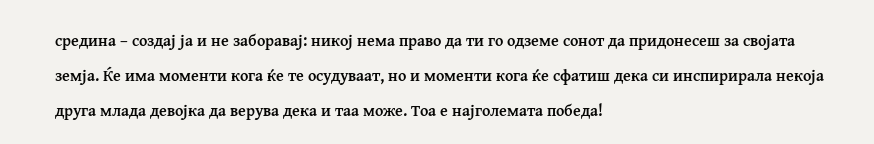средина – создај ја и не заборавај: никој нема право да ти го одземе сонот да придонесеш за својата земја. Ќе има моменти кога ќе те осудуваат, но и моменти кога ќе сфатиш дека си инспирирала некоја друга млада девојка да верува дека и таа може. Тоа е најголемата победа!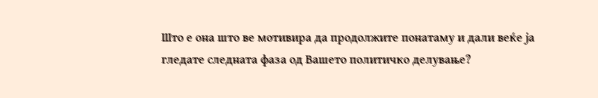Што е она што ве мотивира да продолжите понатаму и дали веќе ја гледате следната фаза од Вашето политичко делување?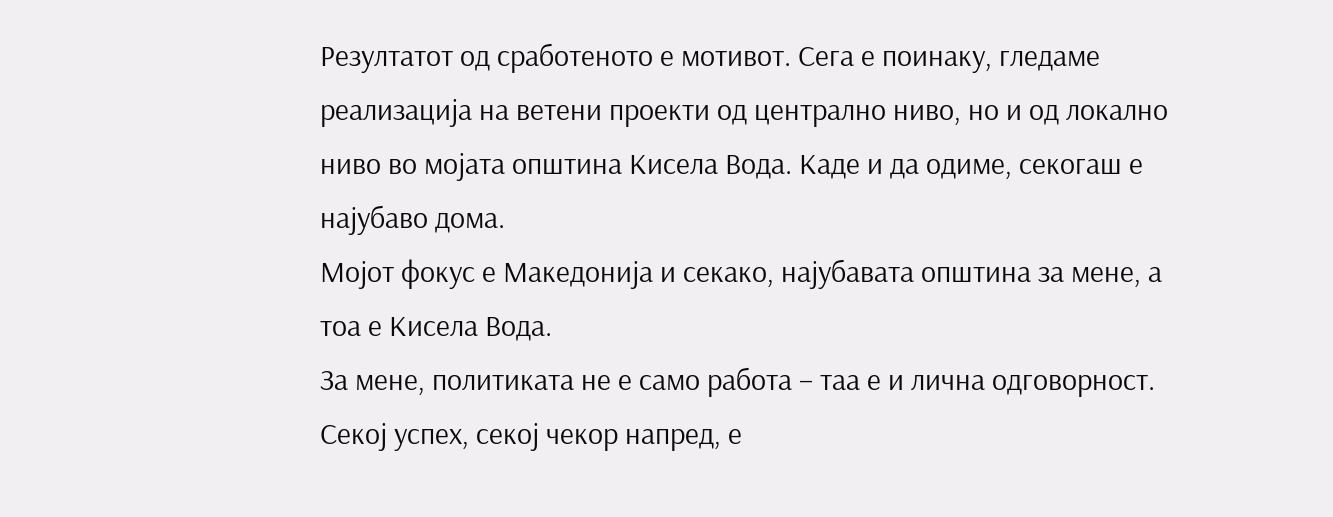Резултатот од сработеното е мотивот. Сега е поинаку, гледаме реализација на ветени проекти од централно ниво, но и од локално ниво во мојата општина Кисела Вода. Каде и да одиме, секогаш е најубаво дома.
Мојот фокус е Македонија и секако, најубавата општина за мене, а тоа е Кисела Вода.
За мене, политиката не е само работа – таа е и лична одговорност. Секој успех, секој чекор напред, е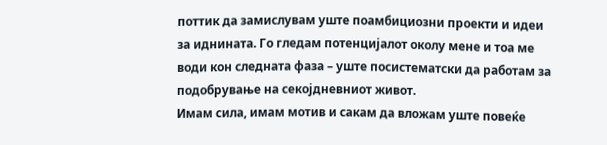поттик да замислувам уште поамбициозни проекти и идеи за иднината. Го гледам потенцијалот околу мене и тоа ме води кон следната фаза – уште посистематски да работам за подобрување на секојдневниот живот.
Имам сила, имам мотив и сакам да вложам уште повеќе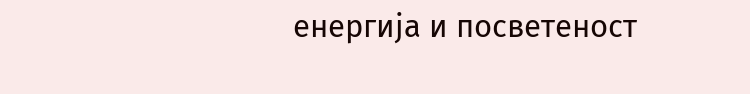енергија и посветеност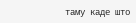таму каде што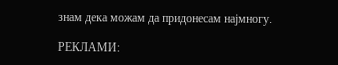знам дека можам да придонесам најмногу.

РЕКЛАМИ: